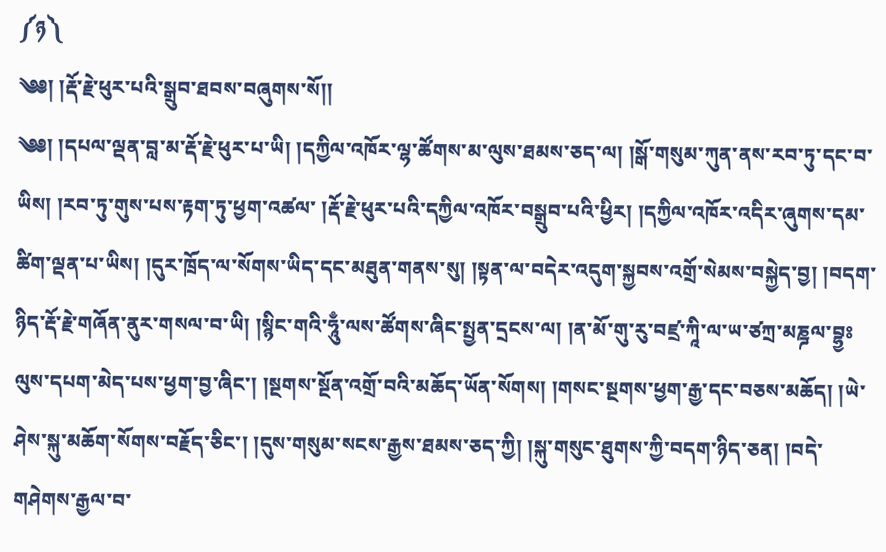༼ཉ༽
༄༅། །རྡོ་རྗེ་ཕུར་པའི་སྒྲུབ་ཐབས་བཞུགས་སོ།།
༄༅། །དཔལ་ལྡན་བླ་མ་རྡོ་རྗེ་ཕུར་པ་ཡི། །དཀྱིལ་འཁོར་ལྷ་ཚོགས་མ་ལུས་ཐམས་ཅད་ལ། །སྒོ་གསུམ་ཀུན་ནས་རབ་ཏུ་དང་བ་ཡིས། །རབ་ཏུ་གུས་པས་རྟག་ཏུ་ཕྱག་འཚལ་ །རྡོ་རྗེ་ཕུར་པའི་དཀྱིལ་འཁོར་བསྒྲུབ་པའི་ཕྱིར། །དཀྱིལ་འཁོར་འདིར་ཞུགས་དམ་ཚིག་ལྡན་པ་ཡིས། །དུར་ཁྲོད་ལ་སོགས་ཡིད་དང་མཐུན་གནས་སུ། །སྟན་ལ་བདེར་འདུག་སྐྱབས་འགྲོ་སེམས་བསྐྱེད་བྱ། །བདག་ཉིད་རྡོ་རྗེ་གཞོན་ནུར་གསལ་བ་ཡི། །སྙིང་གའི་ཧཱུྃ་ལས་ཚོགས་ཞིང་སྤྱན་དྲངས་ལ། །ན་མོ་གུ་རུ་བཛྲ་ཀཱི་ལ་ཡ་ཙཀྲ་མཎྜལ་བྷྱཿ ལུས་དཔག་མེད་པས་ཕྱག་བྱ་ཞིང་། །སྔགས་སྔོན་འགྲོ་བའི་མཆོད་ཡོན་སོགས། །གསང་སྔགས་ཕྱག་རྒྱ་དང་བཅས་མཆོད། །ཡེ་ཤེས་སྐུ་མཆོག་སོགས་བརྗོད་ཅིང་། །དུས་གསུམ་སངས་རྒྱས་ཐམས་ཅད་ཀྱི། །སྐུ་གསུང་ཐུགས་ཀྱི་བདག་ཉིད་ཅན། །བདེ་གཤེགས་རྒྱལ་བ་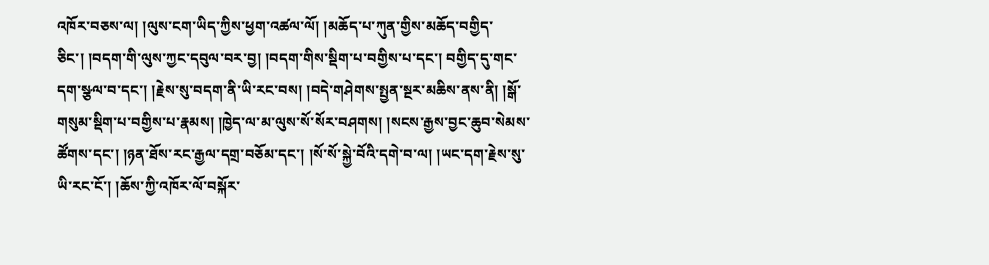འཁོར་བཅས་ལ། །ལུས་ངག་ཡིད་ཀྱིས་ཕྱག་འཚལ་ལོ། །མཆོད་པ་ཀུན་གྱིས་མཆོད་བགྱིད་ཅིང་། །བདག་གི་ལུས་ཀྱང་དབུལ་བར་བྱ། །བདག་གིས་སྡིག་པ་བགྱིས་པ་དང་། བགྱིད་དུ་གང་དག་སྩལ་བ་དང་། །རྗེས་སུ་བདག་ནི་ཡི་རང་བས། །བདེ་གཤེགས་སྤྱན་སྔར་མཆིས་ནས་ནི། །སྒོ་གསུམ་སྡིག་པ་བགྱིས་པ་རྣམས། །ཁྱེད་ལ་མ་ལུས་སོ་སོར་བཤགས། །སངས་རྒྱས་བྱང་ཆུབ་སེམས་ཚོགས་དང་། །ཉན་ཐོས་རང་རྒྱལ་དགྲ་བཅོམ་དང་། །སོ་སོ་སྐྱེ་བོའི་དགེ་བ་ལ། །ཡང་དག་རྗེས་སུ་ཡི་རང་ངོ་། །ཆོས་ཀྱི་འཁོར་ལོ་བསྐོར་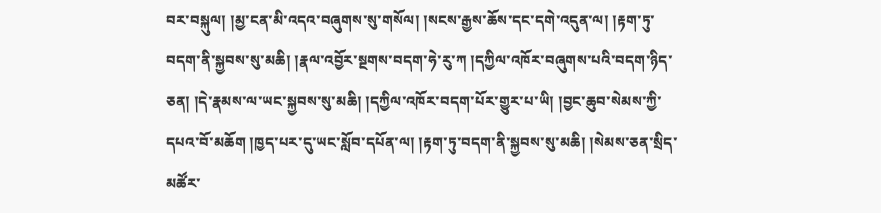བར་བསྐུལ། །མྱ་ངན་མི་འདའ་བཞུགས་སུ་གསོལ། །སངས་རྒྱས་ཆོས་དང་དགེ་འདུན་ལ། །རྟག་ཏུ་བདག་ནི་སྐྱབས་སུ་མཆི། །རྣལ་འབྱོར་སྔགས་བདག་ཧེ་རུ་ཀ །དཀྱིལ་འཁོར་བཞུགས་པའི་བདག་ཉིད་ཅན། །དེ་རྣམས་ལ་ཡང་སྐྱབས་སུ་མཆི། །དཀྱིལ་འཁོར་བདག་པོར་གྱུར་པ་ཡི། །བྱང་ཆུབ་སེམས་ཀྱི་དཔའ་བོ་མཆོག །ཁྱད་པར་དུ་ཡང་སློབ་དཔོན་ལ། །རྟག་ཏུ་བདག་ནི་སྐྱབས་སུ་མཆི། །སེམས་ཅན་སྲིད་མཚོར་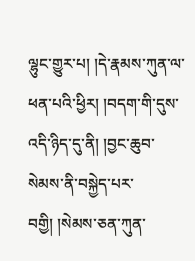ལྷུང་གྱུར་པ། །དེ་རྣམས་ཀུན་ལ་ཕན་པའི་ཕྱིར། །བདག་གི་དུས་འདི་ཉིད་དུ་ནི། །བྱང་ཆུབ་སེམས་ནི་བསྐྱེད་པར་བགྱི། །སེམས་ཅན་ཀུན་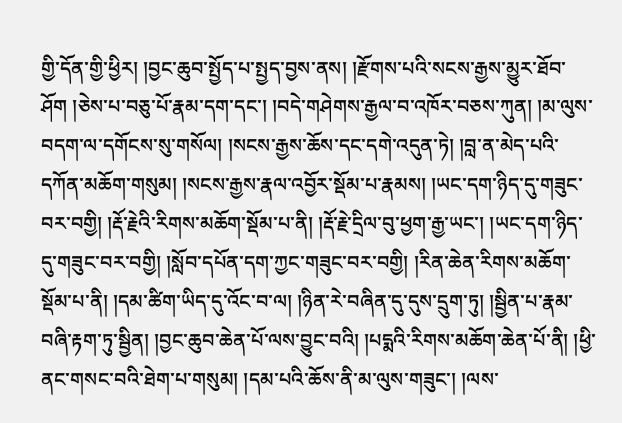གྱི་དོན་གྱི་ཕྱིར། །བྱང་ཆུབ་སྤྱོད་པ་སྤྱད་བྱས་ནས། །རྫོགས་པའི་སངས་རྒྱས་མྱུར་ཐོབ་ཤོག །ཅེས་པ་བཅུ་པོ་རྣམ་དག་དང་། །བདེ་གཤེགས་རྒྱལ་བ་འཁོར་བཅས་ཀུན། །མ་ལུས་བདག་ལ་དགོངས་སུ་གསོལ། །སངས་རྒྱས་ཆོས་དང་དགེ་འདུན་ཏེ། །བླ་ན་མེད་པའི་དཀོན་མཆོག་གསུམ། །སངས་རྒྱས་རྣལ་འབྱོར་སྡོམ་པ་རྣམས། །ཡང་དག་ཉིད་དུ་གཟུང་བར་བགྱི། །རྡོ་རྗེའི་རིགས་མཆོག་སྡོམ་པ་ནི། །རྡོ་རྗེ་དྲིལ་བུ་ཕྱག་རྒྱ་ཡང་། །ཡང་དག་ཉིད་དུ་གཟུང་བར་བགྱི། །སློབ་དཔོན་དག་ཀྱང་གཟུང་བར་བགྱི། །རིན་ཆེན་རིགས་མཆོག་སྡོམ་པ་ནི། །དམ་ཚིག་ཡིད་དུ་འོང་བ་ལ། །ཉིན་རེ་བཞིན་དུ་དུས་དྲུག་ཏུ། །སྦྱིན་པ་རྣམ་བཞི་རྟག་ཏུ་སྦྱིན། །བྱང་ཆུབ་ཆེན་པོ་ལས་བྱུང་བའི། །པདྨའི་རིགས་མཆོག་ཆེན་པོ་ནི། །ཕྱི་ནང་གསང་བའི་ཐེག་པ་གསུམ། །དམ་པའི་ཆོས་ནི་མ་ལུས་གཟུང་། །ལས་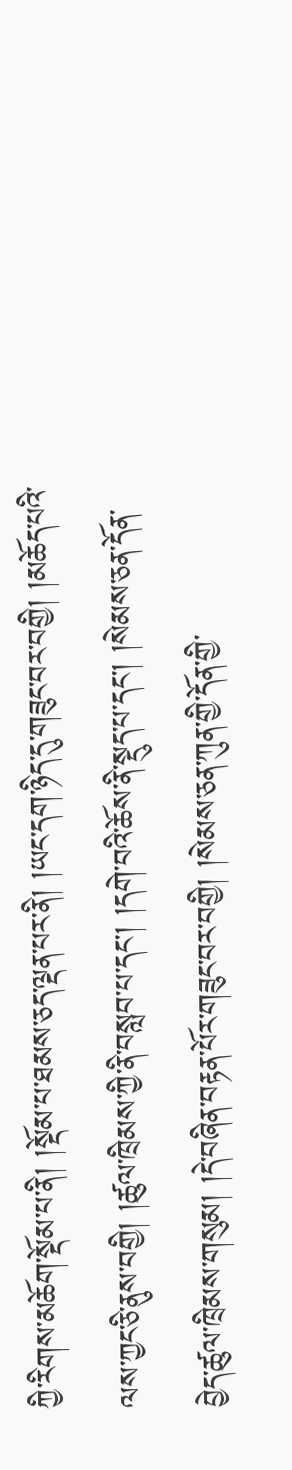ཀྱི་རིགས་མཆོག་སྡོམ་པ་ནི། །སྡོམ་པ་ཐམས་ཅད་ལྡན་པར་ནི། །ཡང་དག་ཉིད་དུ་གཟུང་བར་བགྱི། །མཆོད་པའི་ལས་ཀྱང་ཅི་ནུས་བགྱི། །ཚུལ་ཁྲིམས་ཀྱི་ནི་བསླབ་པ་དང་། །དགེ་བའི་ཆོས་ནི་སྡུད་པ་དང་། །སེམས་ཅན་དོན་བྱེད་ཚུལ་ཁྲིམས་གསུམ། །དེ་བཞིན་བརྟན་པོར་གཟུང་བར་བགྱི། །སེམས་ཅན་ཀུན་གྱི་དོན་གྱི་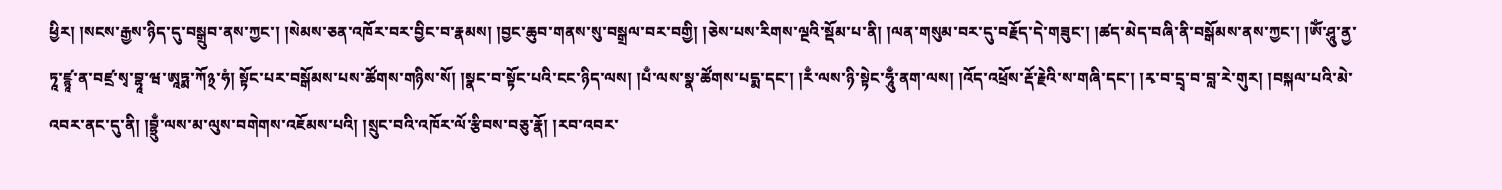ཕྱིར། །སངས་རྒྱས་ཉིད་དུ་བསྒྲུབ་ནས་ཀྱང་། །སེམས་ཅན་འཁོར་བར་བྱིང་བ་རྣམས། །བྱང་ཆུབ་གནས་སུ་བསྒྲལ་བར་བགྱི། །ཅེས་པས་རིགས་ལྔའི་སྡོམ་པ་ནི། །ལན་གསུམ་བར་དུ་བརྗོད་དེ་གཟུང་། །ཚད་མེད་བཞི་ནི་བསྒོམས་ནས་ཀྱང་། །ཨོཾ་ཤཱུ་ནྱ་ཏཱ་ཛྙཱ་ན་བཛྲ་སྭ་བྷཱ་ཝ་ཨཱཏྨ་ཀོ྅་ཧཾ། སྟོང་པར་བསྒོམས་པས་ཚོགས་གཉིས་སོ། །སྣང་བ་སྟོང་པའི་ངང་ཉིད་ལས། །པྃ་ལས་སྣ་ཚོགས་པདྨ་དང་། །རྃ་ལས་ཉི་སྟེང་ཧཱུྃ་ནག་ལས། །འོད་འཕྲོས་རྡོ་རྗེའི་ས་གཞི་དང་། །རྭ་བ་དྲྭ་བ་བླ་རེ་གུར། །བསྐལ་པའི་མེ་འབར་ནང་དུ་ནི། །བྷྲུྃ་ལས་མ་ལུས་བགེགས་འཇོམས་པའི། །སྲུང་བའི་འཁོར་ལོ་རྩིབས་བཅུ་རྣོ། །རབ་འབར་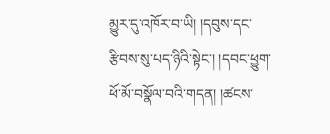མྱུར་དུ་འཁོར་བ་ཡི། །དབུས་དང་རྩིབས་སུ་པད་ཉིའི་སྟེང་། །དབང་ཕྱུག་ཕོ་མོ་བསྣོལ་བའི་གདན། །ཚངས་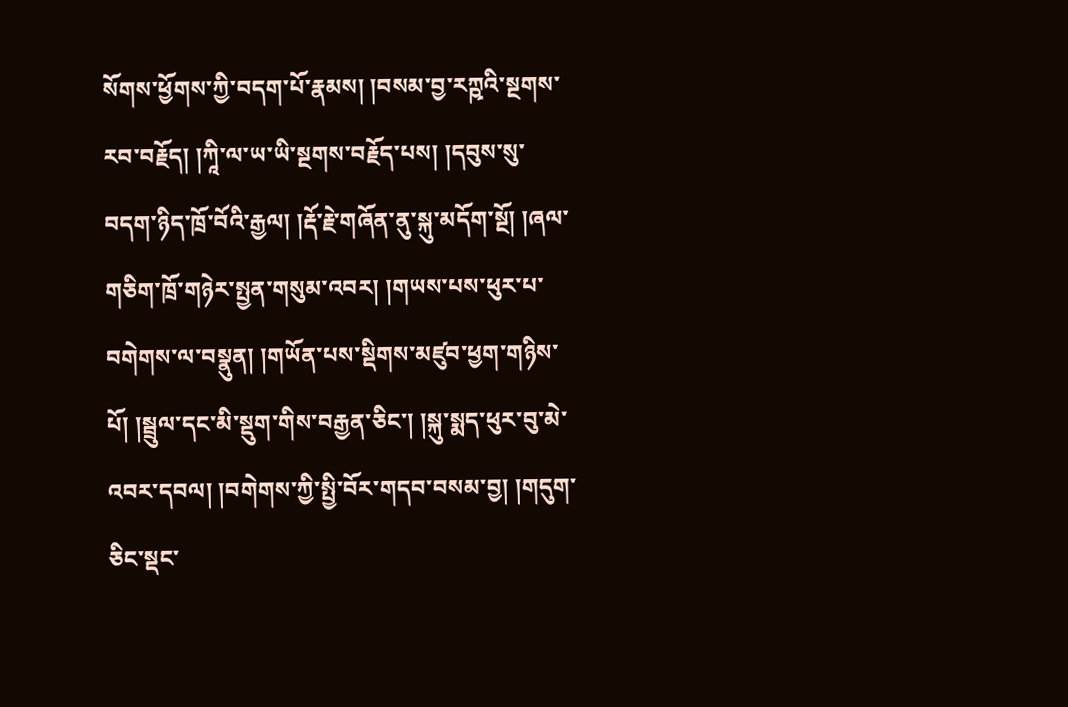སོགས་ཕྱོགས་ཀྱི་བདག་པོ་རྣམས། །བསམ་བྱ་རཀྵའི་སྔགས་རབ་བརྗོད། །ཀཱི་ལ་ཡ་ཡི་སྔགས་བརྗོད་པས། །དབུས་སུ་བདག་ཉིད་ཁྲོ་བོའི་རྒྱལ། །རྡོ་རྗེ་གཞོན་ནུ་སྐུ་མདོག་སྔོ། །ཞལ་གཅིག་ཁྲོ་གཉེར་སྤྱན་གསུམ་འབར། །གཡས་པས་ཕུར་པ་བགེགས་ལ་བསྣུན། །གཡོན་པས་སྡིགས་མཛུབ་ཕྱག་གཉིས་པོ། །སྦྲུལ་དང་མི་སྡུག་གིས་བརྒྱན་ཅིང་། །སྐུ་སྨད་ཕུར་བུ་མེ་འབར་དབལ། །བགེགས་ཀྱི་སྤྱི་བོར་གདབ་བསམ་བྱ། །གདུག་ཅིང་སྡང་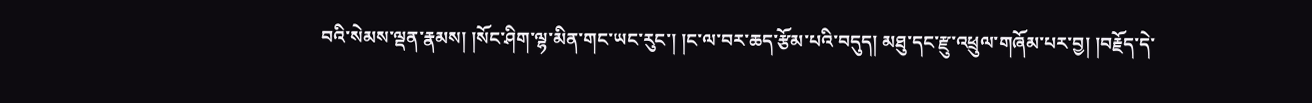བའི་སེམས་ལྡན་རྣམས། །སོང་ཤིག་ལྷ་མིན་གང་ཡང་རུང་། །ང་ལ་བར་ཆད་རྩོམ་པའི་བདུད། མཐུ་དང་རྫུ་འཕྲུལ་གཞོམ་པར་བྱ། །བརྗོད་དེ་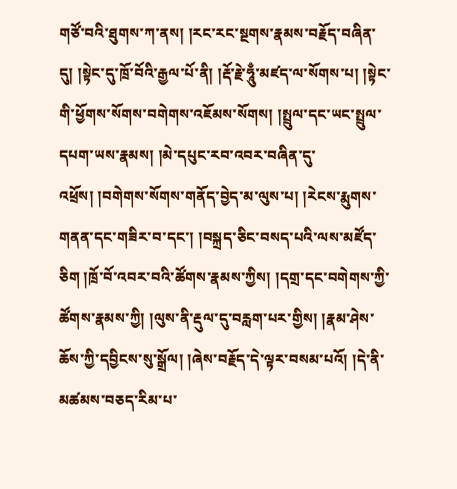གཙོ་བའི་ཐུགས་ཀ་ནས། །རང་རང་སྔགས་རྣམས་བརྗོད་བཞིན་དུ། །སྟེང་དུ་ཁྲོ་བོའི་རྒྱལ་པོ་ནི། །རྡོ་རྗེ་ཧཱུྃ་མཛད་ལ་སོགས་པ། །སྟེང་གི་ཕྱོགས་སོགས་བགེགས་འཇོམས་སོགས། །སྤྲུལ་དང་ཡང་སྤྲུལ་དཔག་ཡས་རྣམས། །མེ་དཔུང་རབ་འབར་བཞིན་དུ་འཕྲོས། །བགེགས་སོགས་གནོད་བྱེད་མ་ལུས་པ། །རེངས་རྨུགས་གནན་དང་གཟིར་བ་དང་། །བསྐྲད་ཅིང་བསད་པའི་ལས་མཛོད་ཅིག །ཁྲོ་བོ་འབར་བའི་ཚོགས་རྣམས་ཀྱིས། །དགྲ་དང་བགེགས་ཀྱི་ཚོགས་རྣམས་ཀྱི། །ལུས་ནི་རྡུལ་དུ་བརླག་པར་གྱིས། །རྣམ་ཤེས་ཆོས་ཀྱི་དབྱིངས་སུ་སྒྲོལ། །ཞེས་བརྗོད་དེ་ལྟར་བསམ་པའོ། །དེ་ནི་མཚམས་བཅད་རིམ་པ་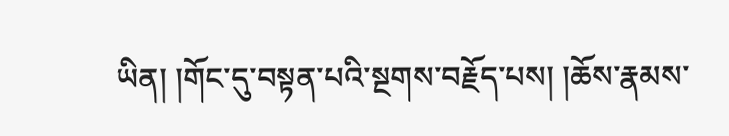ཡིན། །གོང་དུ་བསྟན་པའི་སྔགས་བརྗོད་པས། །ཆོས་རྣམས་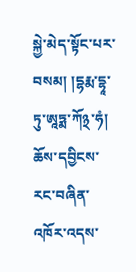སྐྱེ་མེད་སྟོང་པར་བསམ། །དྷརྨ་དྷཱ་ཏུ་ཨཱཏྨ་ཀོ྅་ཧཾ། ཆོས་དབྱིངས་རང་བཞིན་འཁོར་འདས་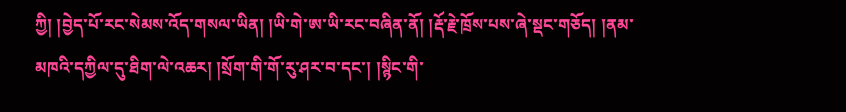ཀྱི། །བྱེད་པོ་རང་སེམས་འོད་གསལ་ཡིན། །ཡི་གེ་ཨ་ཡི་རང་བཞིན་ནོ། །རྡོ་རྗེ་ཁྲོས་པས་ཞེ་སྡང་གཅོད། །ནམ་མཁའི་དཀྱིལ་དུ་ཐིག་ལེ་འཆར། །སྲོག་གི་གོ་རུ་ཤར་བ་དང་། །སྙིང་གི་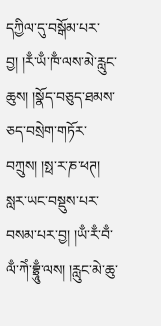དཀྱིལ་དུ་བསྒོམ་པར་བྱ། །རྃ་ཡྃ་ཁྃ་ལས་མེ་རླུང་ཆུས། །སྣོད་བཅུད་ཐམས་ཅད་བསྲེག་གཏོར་བཀྲུས། །སྥ་ར་ཎ་ཕཊ། སླར་ཡང་བསྡུས་པར་བསམ་པར་བྱ། །ཡྃ་རྃ་བྃ་ལྃ་ཀེཾ་བྷྲཱུྃ་ལས། །རླུང་མེ་ཆུ་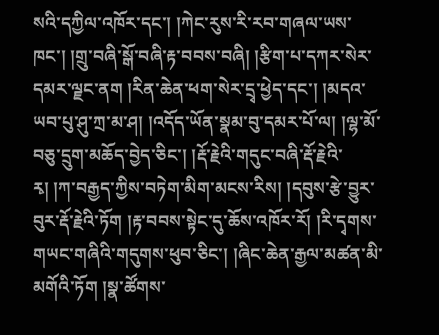སའི་དཀྱིལ་འཁོར་དང་། །ཀེང་རུས་རི་རབ་གཞལ་ཡས་ཁང་། །གྲུ་བཞི་སྒོ་བཞི་རྟ་བབས་བཞི། །རྩིག་པ་དཀར་སེར་དམར་ལྗང་ནག །རིན་ཆེན་ཕག་སེར་དྲྭ་ཕྱེད་དང་། །མདའ་ཡབ་པུ་ཤུ་ཀྲ་མ་ཤ། །འདོད་ཡོན་སྣམ་བུ་དམར་པོ་ལ། །ལྷ་མོ་བཅུ་དྲུག་མཆོད་བྱེད་ཅིང་། །རྡོ་རྗེའི་གདུང་བཞི་རྡོ་རྗེའི་རྭ། །ཀ་བརྒྱད་ཀྱིས་བཏེག་མིག་མངས་རིས། །དབུས་རྩེ་བྱུར་བུར་རྡོ་རྗེའི་ཏོག །རྟ་བབས་སྟེང་དུ་ཆོས་འཁོར་རོ། །རི་དྭགས་གཡང་གཞིའི་གདུགས་ཕུབ་ཅིང་། །ཞིང་ཆེན་རྒྱལ་མཚན་མི་མགོའི་ཏོག །སྣ་ཚོགས་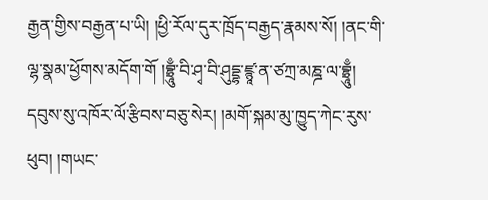རྒྱན་གྱིས་བརྒྱན་པ་ཡི། །ཕྱི་རོལ་དུར་ཁྲོད་བརྒྱད་རྣམས་སོ། །ནང་གི་ལྷ་སྣམ་ཕྱོགས་མདོག་གོ །བྷྲཱུྃ་བི་ཤྭ་བི་ཤུདྡྷ་ཛྙཱ་ན་ཙཀྲ་མཎྜ་ལ་བྷྲཱུྃ། དབུས་སུ་འཁོར་ལོ་རྩིབས་བཅུ་སེར། །མགོ་སྐམ་མུ་ཁྱུད་ཀེང་རུས་ཕུབ། །གཡང་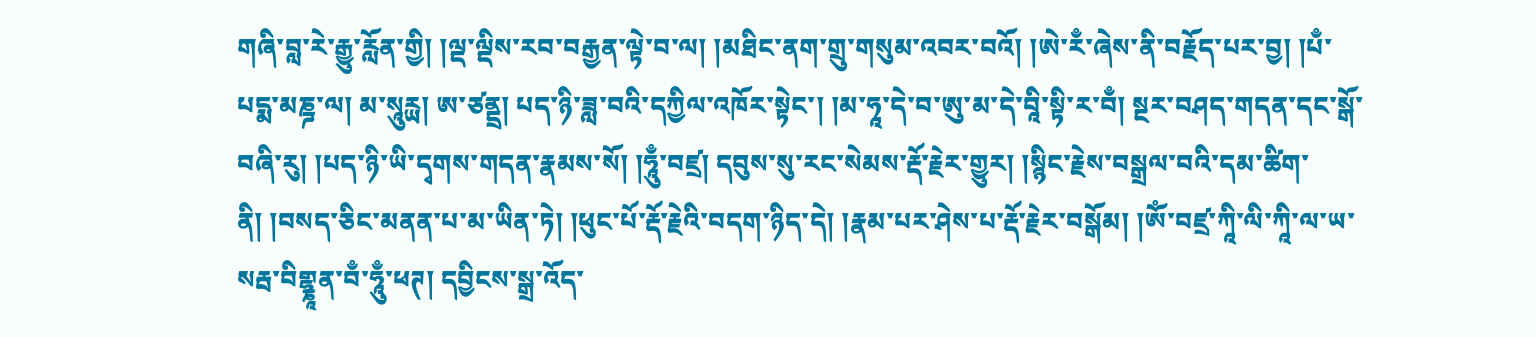གཞི་བླ་རེ་རྒྱུ་རློན་གྱི། །ལྡ་ལྡིས་རབ་བརྒྱན་ལྟེ་བ་ལ། །མཐིང་ནག་གྲུ་གསུམ་འབར་བའོ། །ཨེ་རྃ་ཞེས་ནི་བརྗོད་པར་བྱ། །པྃ་པདྨ་མཎྜ་ལ། མ་སཱུརྻ། ཨ་ཙནྡྲ། པད་ཉི་ཟླ་བའི་དཀྱིལ་འཁོར་སྟེང་། །མ་ཧཱ་དེ་བ་ཨུ་མ་དེ་བཱི་སྟི་ར་བྃ། སྔར་བཤད་གདན་དང་སྒོ་བཞི་རུ། །པད་ཉི་ཡི་དྭགས་གདན་རྣམས་སོ། །ཧཱུྃ་བཛྲ། དབུས་སུ་རང་སེམས་རྡོ་རྗེར་གྱུར། །སྙིང་རྗེས་བསྒྲལ་བའི་དམ་ཚིག་ནི། །བསད་ཅིང་མནན་པ་མ་ཡིན་ཏེ། །ཕུང་པོ་རྡོ་རྗེའི་བདག་ཉིད་དེ། །རྣམ་པར་ཤེས་པ་རྡོ་རྗེར་བསྒོམ། །ཨོཾ་བཛྲ་ཀཱི་ལི་ཀཱི་ལ་ཡ་སརྦ་བིགྷྣཱན་བྃ་ཧཱུྃ་ཕཊ། དབྱིངས་སྒྲ་འོད་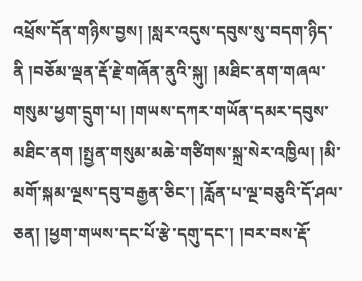འཕྲོས་དོན་གཉིས་བྱས། །སླར་འདུས་དབུས་སུ་བདག་ཉིད་ནི །བཅོམ་ལྡན་རྡོ་རྗེ་གཞོན་ནུའི་སྐུ། །མཐིང་ནག་གཞལ་གསུམ་ཕྱག་དྲུག་པ། །གཡས་དཀར་གཡོན་དམར་དབུས་མཐིང་ནག །སྤྱན་གསུམ་མཆེ་གཙིགས་སྐྲ་སེར་འཁྱིལ། །མི་མགོ་སྐམ་ལྔས་དབུ་བརྒྱན་ཅིང་། །རློན་པ་ལྔ་བཅུའི་དོ་ཤལ་ཅན། །ཕྱག་གཡས་དང་པོ་རྩེ་དགུ་དང་། །བར་བས་རྡོ་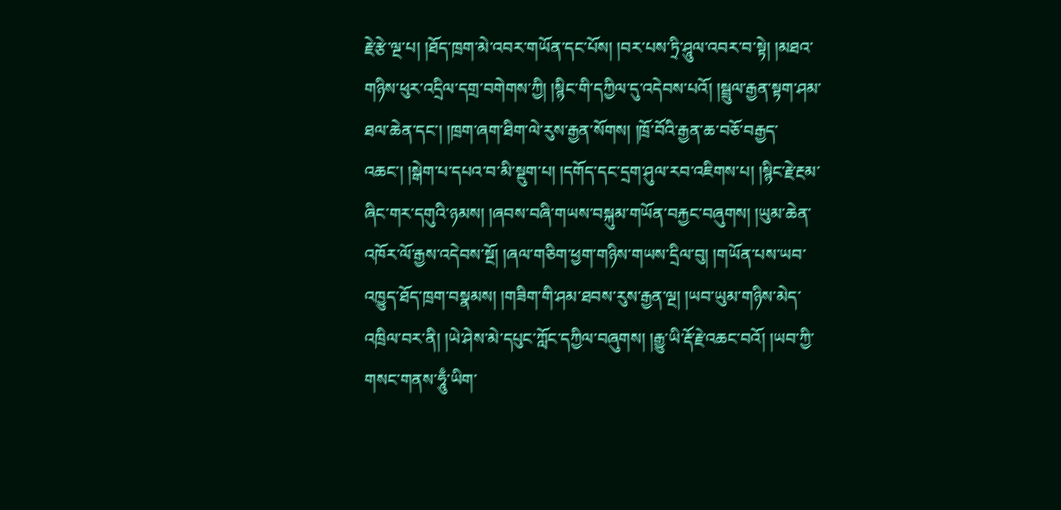རྗེ་རྩེ་ལྔ་པ། །ཐོད་ཁྲག་མེ་འབར་གཡོན་དང་པོས། །བར་པས་ཏྲི་ཤཱུལ་འབར་བ་སྟེ། །མཐའ་གཉིས་ཕུར་འདྲིལ་དགྲ་བགེགས་ཀྱི། །སྙིང་གི་དཀྱིལ་དུ་འདེབས་པའོ། །སྦྲུལ་རྒྱན་སྟག་ཤམ་ཐལ་ཆེན་དང་། །ཁྲག་ཞག་ཐིག་ལེ་རུས་རྒྱན་སོགས། །ཁྲོ་བོའི་རྒྱན་ཆ་བཅོ་བརྒྱད་འཆང་། །སྒེག་པ་དཔའ་བ་མི་སྡུག་པ། །དགོད་དང་དྲག་ཤུལ་རབ་འཇིགས་པ། །སྙིང་རྗེ་རྔམ་ཞིང་གར་དགུའི་ཉམས། །ཞབས་བཞི་གཡས་བསྐུམ་གཡོན་བརྐྱང་བཞུགས། །ཡུམ་ཆེན་འཁོར་ལོ་རྒྱས་འདེབས་སྔོ། །ཞལ་གཅིག་ཕྱག་གཉིས་གཡས་དྲིལ་བུ། །གཡོན་པས་ཡབ་འཁྱུད་ཐོད་ཁྲག་བསྣམས། །གཟིག་གི་ཤམ་ཐབས་རུས་རྒྱན་ལྔ། །ཡབ་ཡུམ་གཉིས་མེད་འཁྲིལ་བར་ནི། །ཡེ་ཤེས་མེ་དཔུང་ཀློང་དཀྱིལ་བཞུགས། །རྒྱུ་ཡི་རྡོ་རྗེ་འཆང་བའོ། །ཡབ་ཀྱི་གསང་གནས་ཧཱུྃ་ཡིག་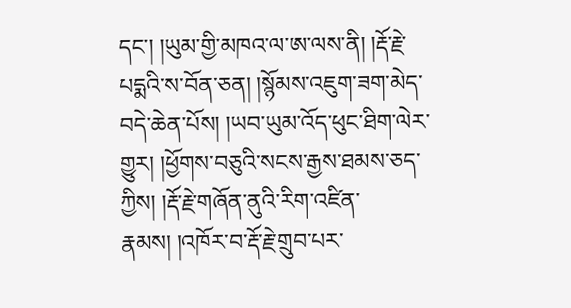དང་། །ཡུམ་གྱི་མཁའ་ལ་ཨ་ལས་ནི། །རྡོ་རྗེ་པདྨའི་ས་བོན་ཅན། །སྙོམས་འཇུག་ཟག་མེད་བདེ་ཆེན་པོས། །ཡབ་ཡུམ་འོད་ཕུང་ཐིག་ལེར་གྱུར། །ཕྱོགས་བཅུའི་སངས་རྒྱས་ཐམས་ཅད་ཀྱིས། །རྡོ་རྗེ་གཞོན་ནུའི་རིག་འཛིན་རྣམས། །འཁོར་བ་རྡོ་རྗེ་གྲུབ་པར་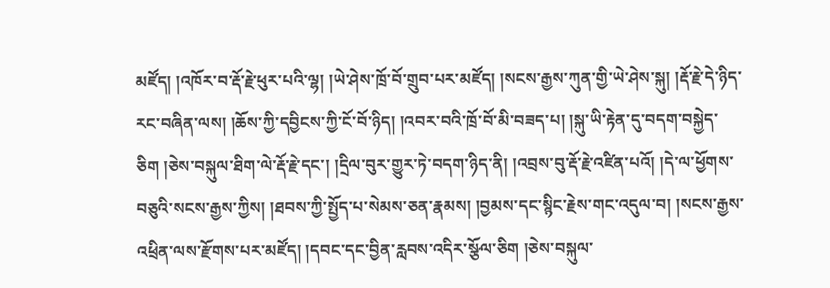མཛོད། །འཁོར་བ་རྡོ་རྗེ་ཕུར་པའི་ལྷ། །ཡེ་ཤེས་ཁྲོ་བོ་གྲུབ་པར་མཛོད། །སངས་རྒྱས་ཀུན་གྱི་ཡེ་ཤེས་སྐུ། །རྡོ་རྗེ་དེ་ཉིད་རང་བཞིན་ལས། །ཆོས་ཀྱི་དབྱིངས་ཀྱི་ངོ་བོ་ཉིད། །འབར་བའི་ཁྲོ་བོ་མི་བཟད་པ། །སྐུ་ཡི་རྟེན་དུ་བདག་བསྐྱེད་ཅིག །ཅེས་བསྐུལ་ཐིག་ལེ་རྡོ་རྗེ་དང་། །དྲིལ་བུར་གྱུར་ཏེ་བདག་ཉིད་ནི། །འབྲས་བུ་རྡོ་རྗེ་འཛིན་པའོ། །དེ་ལ་ཕྱོགས་བཅུའི་སངས་རྒྱས་ཀྱིས། །ཐབས་ཀྱི་སྤྱོད་པ་སེམས་ཅན་རྣམས། །བྱམས་དང་སྙིང་རྗེས་གང་འདུལ་བ། །སངས་རྒྱས་འཕྲིན་ལས་རྫོགས་པར་མཛོད། །དབང་དང་བྱིན་རླབས་འདིར་སྩོལ་ཅིག །ཅེས་བསྐུལ་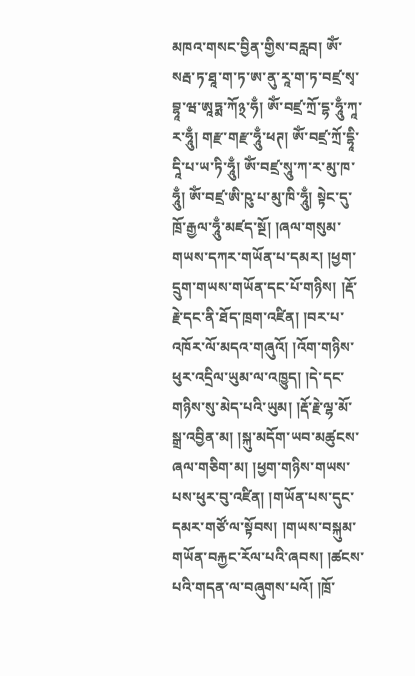མཁའ་གསང་བྱིན་གྱིས་བརླབ། ཨོཾ་སརྦ་ཏ་ཐཱ་ག་ཏ་ཨ་ནུ་རཱ་ག་ཏ་བཛྲ་སྭ་བྷཱ་ཝ་ཨཱཏྨ་ཀོ྅་ཧྃ། ཨོཾ་བཛྲ་ཀྲོ་དྷ་ཧཱུྃ་ཀཱ་ར་ཧཱུྃ། གརྫ་གརྫ་ཧཱུྃ་ཕཊ། ཨོཾ་བཛྲ་ཀྲོ་དྷཱི་དཱི་པ་ཡ་ཏི་ཧཱུྃ། ཨོཾ་བཛྲ་སཱུ་ཀ་ར་མུ་ཁ་ཧཱུྃ། ཨོཾ་བཛྲ་ཨི་ཥུ་པ་མུ་ཁི་ཧཱུྃ། སྟེང་དུ་ཁྲོ་རྒྱལ་ཧཱུྃ་མཛད་སྔོ། །ཞལ་གསུམ་གཡས་དཀར་གཡོན་པ་དམར། །ཕྱག་དྲུག་གཡས་གཡོན་དང་པོ་གཉིས། །རྡོ་རྗེ་དང་ནི་ཐོད་ཁྲག་འཛིན། །བར་པ་འཁོར་ལོ་མདའ་གཞུའོ། །འོག་གཉིས་ཕུར་འདྲིལ་ཡུམ་ལ་འཁྱུད། །དེ་དང་གཉིས་སུ་མེད་པའི་ཡུམ། །རྡོ་རྗེ་ལྷ་མོ་སྒྲ་འབྱིན་མ། །སྐུ་མདོག་ཡབ་མཚུངས་ཞལ་གཅིག་མ། །ཕྱག་གཉིས་གཡས་པས་ཕུར་བུ་འཛིན། །གཡོན་པས་དུང་དམར་གཙོ་ལ་སྟོབས། །གཡས་བསྐུམ་གཡོན་བརྐྱང་རོལ་པའི་ཞབས། །ཚངས་པའི་གདན་ལ་བཞུགས་པའོ། །ཁྲོ་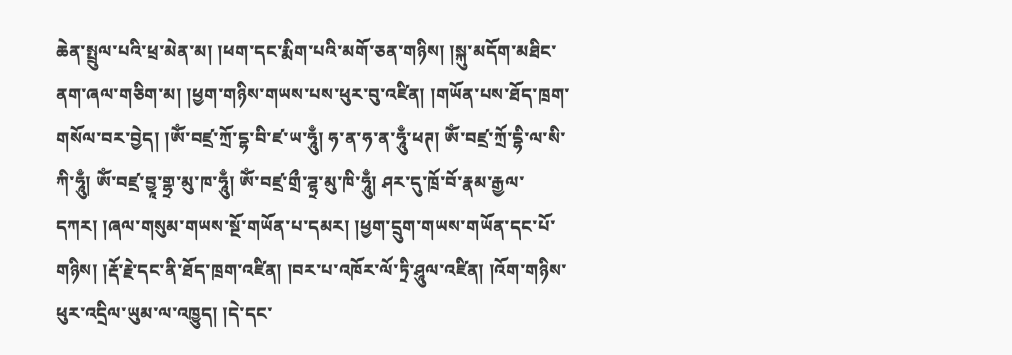ཆེན་སྤྲུལ་པའི་ཕྲ་མེན་མ། །ཕག་དང་རྨིག་པའི་མགོ་ཅན་གཉིས། །སྐུ་མདོག་མཐིང་ནག་ཞལ་གཅིག་མ། །ཕྱག་གཉིས་གཡས་པས་ཕུར་བུ་འཛིན། །གཡོན་པས་ཐོད་ཁྲག་གསོལ་བར་བྱེད། །ཨོཾ་བཛྲ་ཀྲོ་དྷ་བི་ཛ་ཡ་ཧཱུྃ། ཧ་ན་ཧ་ན་ཧཱུྃ་ཕཊ། ཨོཾ་བཛྲ་ཀྲོ་དྷི་ལ་སི་ཀི་ཧཱུྃ། ཨོཾ་བཛྲ་བྱཱ་གྷྲ་མུ་ཁ་ཧཱུྃ། ཨོཾ་བཛྲ་གྲྀ་ཌྷྲ་མུ་ཁི་ཧཱུྃ། ཤར་དུ་ཁྲོ་བོ་རྣམ་རྒྱལ་དཀར། །ཞལ་གསུམ་གཡས་སྔོ་གཡོན་པ་དམར། །ཕྱག་དྲུག་གཡས་གཡོན་དང་པོ་གཉིས། །རྡོ་རྗེ་དང་ནི་ཐོད་ཁྲག་འཛིན། །བར་པ་འཁོར་ལོ་ཏྲི་ཤཱུལ་འཛིན། །འོག་གཉིས་ཕུར་འདྲིལ་ཡུམ་ལ་འཁྱུད། །དེ་དང་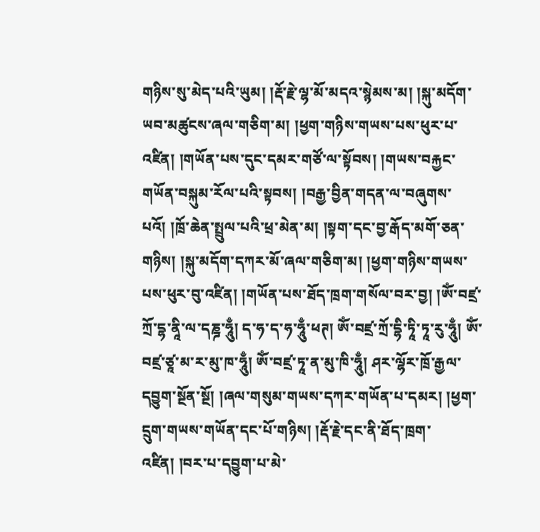གཉིས་སུ་མེད་པའི་ཡུམ། །རྡོ་རྗེ་ལྷ་མོ་མདའ་སྙེམས་མ། །སྐུ་མདོག་ཡབ་མཚུངས་ཞལ་གཅིག་མ། །ཕྱག་གཉིས་གཡས་པས་ཕུར་པ་འཛིན། །གཡོན་པས་དུང་དམར་གཙོ་ལ་སྟོབས། །གཡས་བརྐྱང་གཡོན་བསྐུམ་རོལ་པའི་སྟབས། །བརྒྱ་བྱིན་གདན་ལ་བཞུགས་པའོ། །ཁྲོ་ཆེན་སྤྲུལ་པའི་ཕྲ་མེན་མ། །སྟག་དང་བྱ་རྒོད་མགོ་ཅན་གཉིས། །སྐུ་མདོག་དཀར་མོ་ཞལ་གཅིག་མ། །ཕྱག་གཉིས་གཡས་པས་ཕུར་བུ་འཛིན། །གཡོན་པས་ཐོད་ཁྲག་གསོལ་བར་བྱ། །ཨོཾ་བཛྲ་ཀྲོ་དྷ་ནཱི་ལ་དཎྜ་ཧཱུྃ། ད་ཧ་ད་ཧ་ཧཱུྃ་ཕཊ། ཨོཾ་བཛྲ་ཀྲོ་དྷི་ཏཱི་ཏཱ་རུ་ཧཱུྃ། ཨོཾ་བཛྲ་ཙཱ་མ་ར་མུ་ཁ་ཧཱུྃ། ཨོཾ་བཛྲ་ཏཱ་ན་མུ་ཁི་ཧཱུྃ། ཤར་ལྷོར་ཁྲོ་རྒྱལ་དབྱུག་སྔོན་སྔོ། །ཞལ་གསུམ་གཡས་དཀར་གཡོན་པ་དམར། །ཕྱག་དྲུག་གཡས་གཡོན་དང་པོ་གཉིས། །རྡོ་རྗེ་དང་ནི་ཐོད་ཁྲག་འཛིན། །བར་པ་དབྱུག་པ་མེ་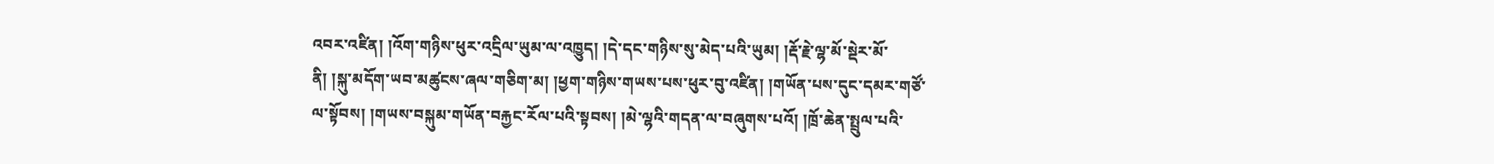འབར་འཛིན། །འོག་གཉིས་ཕུར་འདྲིལ་ཡུམ་ལ་འཁྱུད། །དེ་དང་གཉིས་སུ་མེད་པའི་ཡུམ། །རྡོ་རྗེ་ལྷ་མོ་སྡེར་མོ་ནི། །སྐུ་མདོག་ཡབ་མཚུངས་ཞལ་གཅིག་མ། །ཕྱག་གཉིས་གཡས་པས་ཕུར་བུ་འཛིན། །གཡོན་པས་དུང་དམར་གཙོ་ལ་སྟོབས། །གཡས་བསྐུམ་གཡོན་བརྐྱང་རོལ་པའི་སྟབས། །མེ་ལྷའི་གདན་ལ་བཞུགས་པའོ། །ཁྲོ་ཆེན་སྤྲུལ་པའི་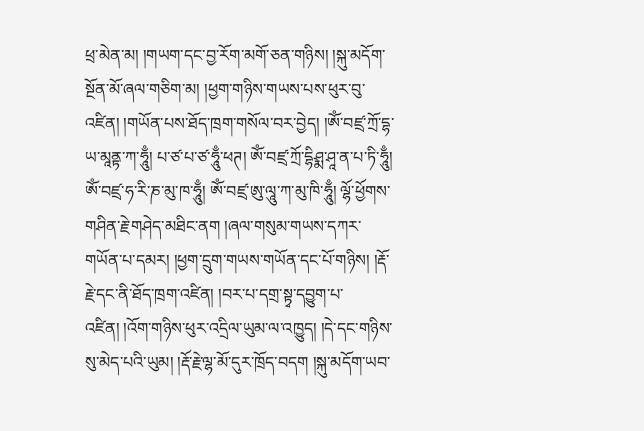ཕྲ་མེན་མ། །གཡག་དང་བྱ་རོག་མགོ་ཅན་གཉིས། །སྐུ་མདོག་སྔོན་མོ་ཞལ་གཅིག་མ། །ཕྱག་གཉིས་གཡས་པས་ཕུར་བུ་འཛིན། །གཡོན་པས་ཐོད་ཁྲག་གསོལ་བར་བྱེད། །ཨོཾ་བཛྲ་ཀྲོ་དྷ་ཡ་མཱནྟ་ཀ་ཧཱུྃ། པ་ཙ་པ་ཙ་ཧཱུྃ་ཕཊ། ཨོཾ་བཛྲ་ཀྲོ་དྷིཤྨ་ཤཱ་ན་པ་ཏི་ཧཱུྃ། ཨོཾ་བཛྲ་ཧ་རི་ཎ་མུ་ཁ་ཧཱུྃ། ཨོཾ་བཛྲ་ཨུ་ལཱུ་ཀ་མུ་ཁི་ཧཱུྃ། ལྷོ་ཕྱོགས་གཤིན་རྗེ་གཤེད་མཐིང་ནག །ཞལ་གསུམ་གཡས་དཀར་གཡོན་པ་དམར། །ཕྱག་དྲུག་གཡས་གཡོན་དང་པོ་གཉིས། །རྡོ་རྗེ་དང་ནི་ཐོད་ཁྲག་འཛིན། །བར་པ་དགྲ་སྟྭ་དབྱུག་པ་འཛིན། །འོག་གཉིས་ཕུར་འདྲིལ་ཡུམ་ལ་འཁྱུད། །དེ་དང་གཉིས་སུ་མེད་པའི་ཡུམ། །རྡོ་རྗེ་ལྷ་མོ་དུར་ཁྲོད་བདག །སྐུ་མདོག་ཡབ་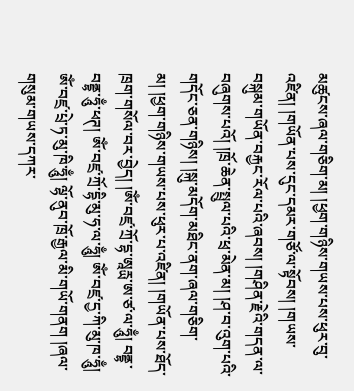མཚུངས་ཞལ་གཅིག་མ། །ཕྱག་གཉིས་གཡས་པས་ཕུར་བུ་འཛིན། །གཡོན་པས་དུང་དམར་གཙོ་ལ་སྟོབས། །གཡས་བསྐུམ་གཡོན་བརྐྱང་རོལ་པའི་ཞབས། །གཤིན་རྗེའི་གདན་ལ་བཞུགས་པའོ། །ཁྲོ་ཆེན་སྤྲུལ་པའི་ཕྲ་མེན་མ། །ཤ་བ་འུག་པའི་གདོང་ཅན་གཉིས། །སྐུ་མདོག་མཐིང་ནག་ཞལ་གཅིག་མ། །ཕྱག་གཉིས་གཡས་པས་ཕུར་པ་འཛིན། །གཡོན་པས་ཐོད་ཁྲག་གསོལ་བར་བྱེད། །ཨོཾ་བཛྲ་ཀྲོ་དྷ་ཨཱརྻ་ཨ་ཙ་ལ་ཧཱུྃ། བནྡྷ་བནྡྷ་ཧཱུྃ་ཕཊ། ཨོཾ་བཛྲ་ཀྲོ་དྷི་མུ་ཧ་ལ་ཧཱུྃ། ཨོཾ་བཛྲ་དྱ་ཀི་མུ་ཁ་ཧཱུྃ། ཨོཾ་བཛྲ་པྲེ་ཏ་མུ་ཁི་ཧཱུྃ། ལྷོ་ནུབ་ཁྲོ་རྒྱལ་མི་གཡོ་གནག །ཞལ་གསུམ་གཡས་དཀར་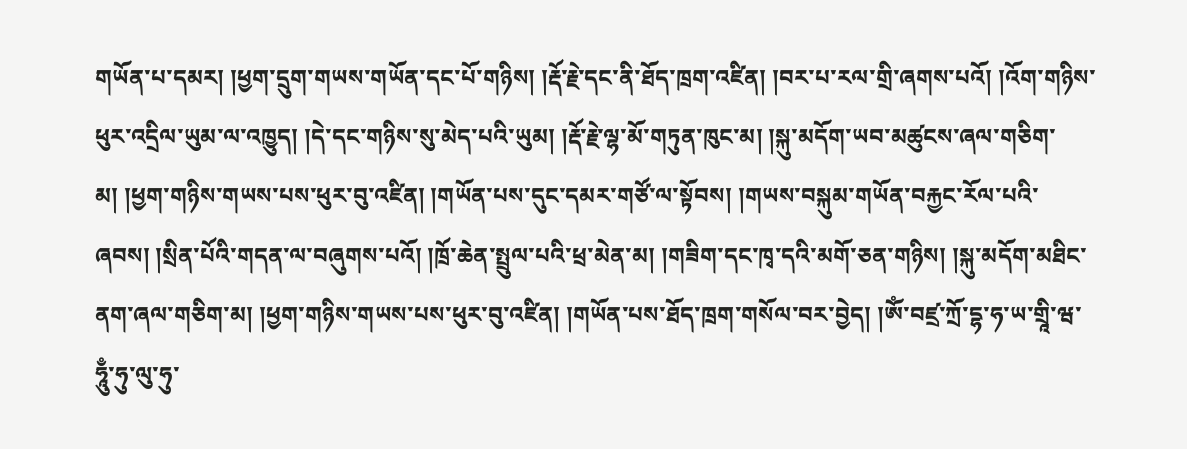གཡོན་པ་དམར། །ཕྱག་དྲུག་གཡས་གཡོན་དང་པོ་གཉིས། །རྡོ་རྗེ་དང་ནི་ཐོད་ཁྲག་འཛིན། །བར་པ་རལ་གྲི་ཞགས་པའོ། །འོག་གཉིས་ཕུར་འདྲིལ་ཡུམ་ལ་འཁྱུད། །དེ་དང་གཉིས་སུ་མེད་པའི་ཡུམ། །རྡོ་རྗེ་ལྷ་མོ་གཏུན་ཁུང་མ། །སྐུ་མདོག་ཡབ་མཚུངས་ཞལ་གཅིག་མ། །ཕྱག་གཉིས་གཡས་པས་ཕུར་བུ་འཛིན། །གཡོན་པས་དུང་དམར་གཙོ་ལ་སྟོབས། །གཡས་བསྐུམ་གཡོན་བརྐྱང་རོལ་པའི་ཞབས། །སྲིན་པོའི་གདན་ལ་བཞུགས་པའོ། །ཁྲོ་ཆེན་སྤྲུལ་པའི་ཕྲ་མེན་མ། །གཟིག་དང་ཁྭ་དའི་མགོ་ཅན་གཉིས། །སྐུ་མདོག་མཐིང་ནག་ཞལ་གཅིག་མ། །ཕྱག་གཉིས་གཡས་པས་ཕུར་བུ་འཛིན། །གཡོན་པས་ཐོད་ཁྲག་གསོལ་བར་བྱེད། །ཨོཾ་བཛྲ་ཀྲོ་དྷ་ཧ་ཡ་གྲཱི་ཝ་ཧཱུྃ་ཧུ་ལུ་ཧུ་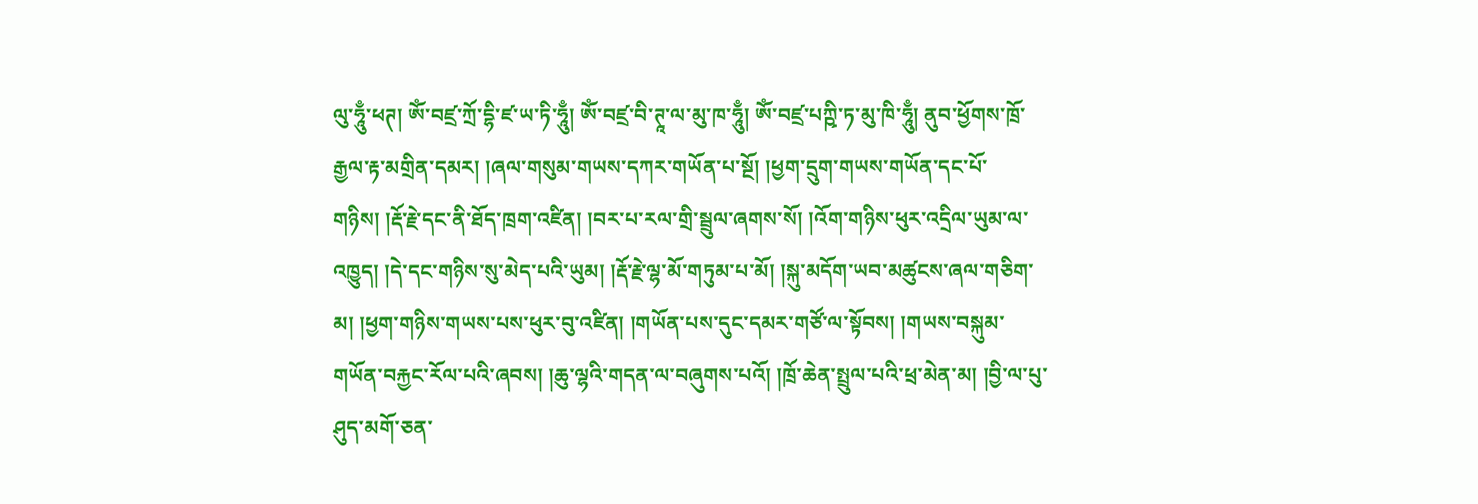ལུ་ཧཱུྃ་ཕཊ། ཨོཾ་བཛྲ་ཀྲོ་དྷི་ཛ་ཡ་ཏི་ཧཱུྃ། ཨོཾ་བཛྲ་བི་ཊཱ་ལ་མུ་ཁ་ཧཱུྃ། ཨོཾ་བཛྲ་པཀྵི་ཏ་མུ་ཁི་ཧཱུྃ། ནུབ་ཕྱོགས་ཁྲོ་རྒྱལ་རྟ་མགྲིན་དམར། །ཞལ་གསུམ་གཡས་དཀར་གཡོན་པ་སྔོ། །ཕྱག་དྲུག་གཡས་གཡོན་དང་པོ་གཉིས། །རྡོ་རྗེ་དང་ནི་ཐོད་ཁྲག་འཛིན། །བར་པ་རལ་གྲི་སྦྲུལ་ཞགས་སོ། །འོག་གཉིས་ཕུར་འདྲིལ་ཡུམ་ལ་འཁྱུད། །དེ་དང་གཉིས་སུ་མེད་པའི་ཡུམ། །རྡོ་རྗེ་ལྷ་མོ་གཏུམ་པ་མོ། །སྐུ་མདོག་ཡབ་མཚུངས་ཞལ་གཅིག་མ། །ཕྱག་གཉིས་གཡས་པས་ཕུར་བུ་འཛིན། །གཡོན་པས་དུང་དམར་གཙོ་ལ་སྟོབས། །གཡས་བསྐུམ་གཡོན་བརྐྱང་རོལ་པའི་ཞབས། །ཆུ་ལྷའི་གདན་ལ་བཞུགས་པའོ། །ཁྲོ་ཆེན་སྤྲུལ་པའི་ཕྲ་མེན་མ། །བྱི་ལ་པུ་ཤུད་མགོ་ཅན་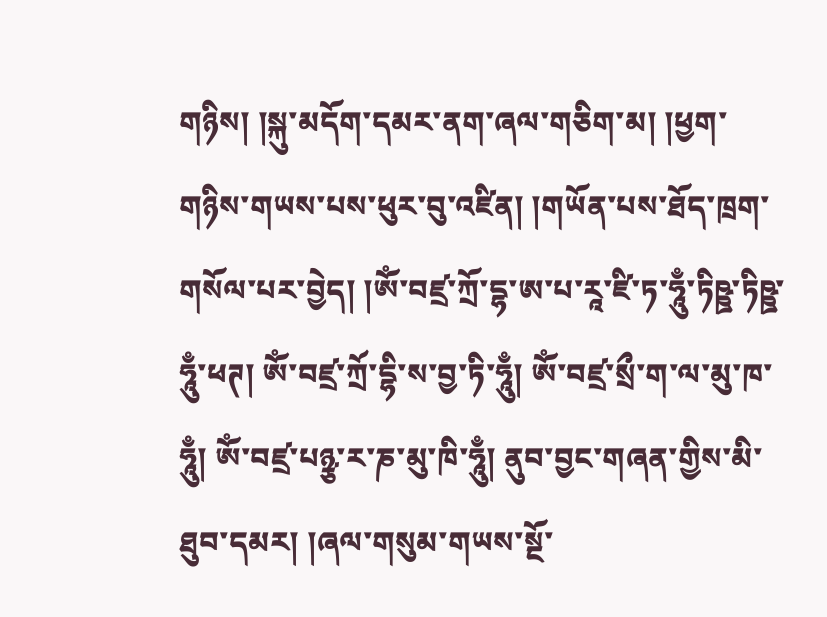གཉིས། །སྐུ་མདོག་དམར་ནག་ཞལ་གཅིག་མ། །ཕྱག་གཉིས་གཡས་པས་ཕུར་བུ་འཛིན། །གཡོན་པས་ཐོད་ཁྲག་གསོལ་པར་བྱེད། །ཨོཾ་བཛྲ་ཀྲོ་དྷ་ཨ་པ་རཱ་ཛི་ཏ་ཧཱུྃ་ཏིཥྛ་ཏིཥྛ་ཧཱུྃ་ཕཊ། ཨོཾ་བཛྲ་ཀྲོ་དྷི་ས་བྱ་ཏི་ཧཱུྃ། ཨོཾ་བཛྲ་སྲྀ་ག་ལ་མུ་ཁ་ཧཱུྃ། ཨོཾ་བཛྲ་པཉྩ་ར་ཎ་མུ་ཁི་ཧཱུྃ། ནུབ་བྱང་གཞན་གྱིས་མི་ཐུབ་དམར། །ཞལ་གསུམ་གཡས་སྔོ་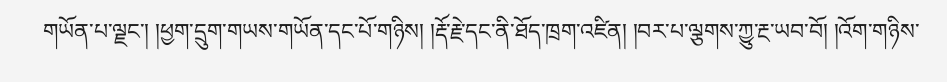གཡོན་པ་ལྗང་། །ཕྱག་དྲུག་གཡས་གཡོན་དང་པོ་གཉིས། །རྡོ་རྗེ་དང་ནི་ཐོད་ཁྲག་འཛིན། །བར་པ་ལྕགས་ཀྱུ་རྔ་ཡབ་བོ། །འོག་གཉིས་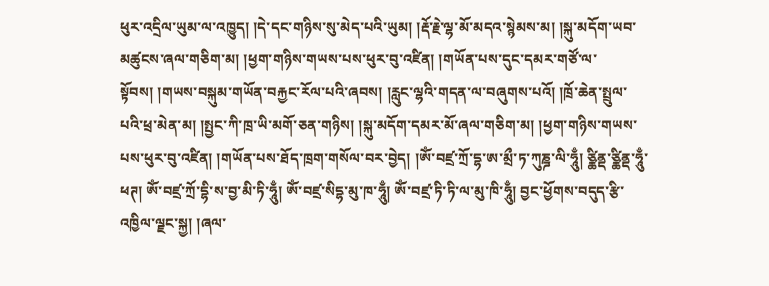ཕུར་འདྲིལ་ཡུམ་ལ་འཁྱུད། །དེ་དང་གཉིས་སུ་མེད་པའི་ཡུམ། །རྡོ་རྗེ་ལྷ་མོ་མདའ་སྙེམས་མ། །སྐུ་མདོག་ཡབ་མཚུངས་ཞལ་གཅིག་མ། །ཕྱག་གཉིས་གཡས་པས་ཕུར་བུ་འཛིན། །གཡོན་པས་དུང་དམར་གཙོ་ལ་སྟོབས། །གཡས་བསྐུམ་གཡོན་བརྐྱང་རོལ་པའི་ཞབས། །རླུང་ལྷའི་གདན་ལ་བཞུགས་པའོ། །ཁྲོ་ཆེན་སྤྲུལ་པའི་ཕྲ་མེན་མ། །སྤྱང་ཀི་ཁྲ་ཡི་མགོ་ཅན་གཉིས། །སྐུ་མདོག་དམར་མོ་ཞལ་གཅིག་མ། །ཕྱག་གཉིས་གཡས་པས་ཕུར་བུ་འཛིན། །གཡོན་པས་ཐོད་ཁྲག་གསོལ་བར་བྱེད། །ཨོཾ་བཛྲ་ཀྲོ་དྷ་ཨ་མྲྀ་ཏ་ཀུཎྜ་ལི་ཧཱུྃ། ཙྪིནྡ་ཙྪིནྡ་ཧཱུྃ་ཕཊ། ཨོཾ་བཛྲ་ཀྲོ་དྷི་ས་བྱ་མི་ཏི་ཧཱུྃ། ཨོཾ་བཛྲ་སིདྷ་མུ་ཁ་ཧཱུྃ། ཨོཾ་བཛྲ་ཏི་ཏི་ལ་མུ་ཁི་ཧཱུྃ། བྱང་ཕྱོགས་བདུད་རྩི་འཁྱིལ་ལྗང་སྐྱ། །ཞལ་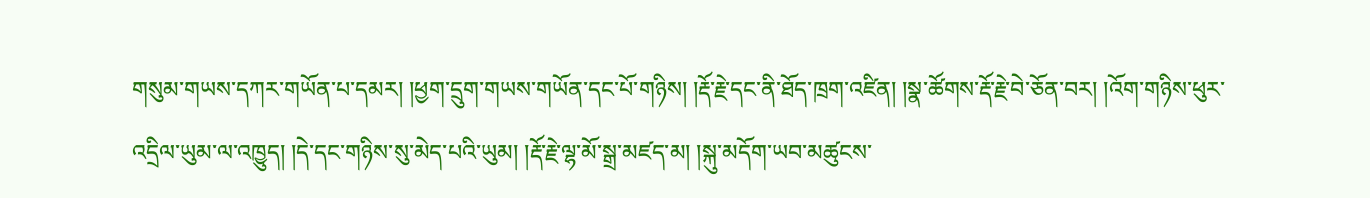གསུམ་གཡས་དཀར་གཡོན་པ་དམར། །ཕྱག་དྲུག་གཡས་གཡོན་དང་པོ་གཉིས། །རྡོ་རྗེ་དང་ནི་ཐོད་ཁྲག་འཛིན། །སྣ་ཚོགས་རྡོ་རྗེ་བེ་ཅོན་བར། །འོག་གཉིས་ཕུར་འདྲིལ་ཡུམ་ལ་འཁྱུད། །དེ་དང་གཉིས་སུ་མེད་པའི་ཡུམ། །རྡོ་རྗེ་ལྷ་མོ་སྒྲ་མཛད་མ། །སྐུ་མདོག་ཡབ་མཚུངས་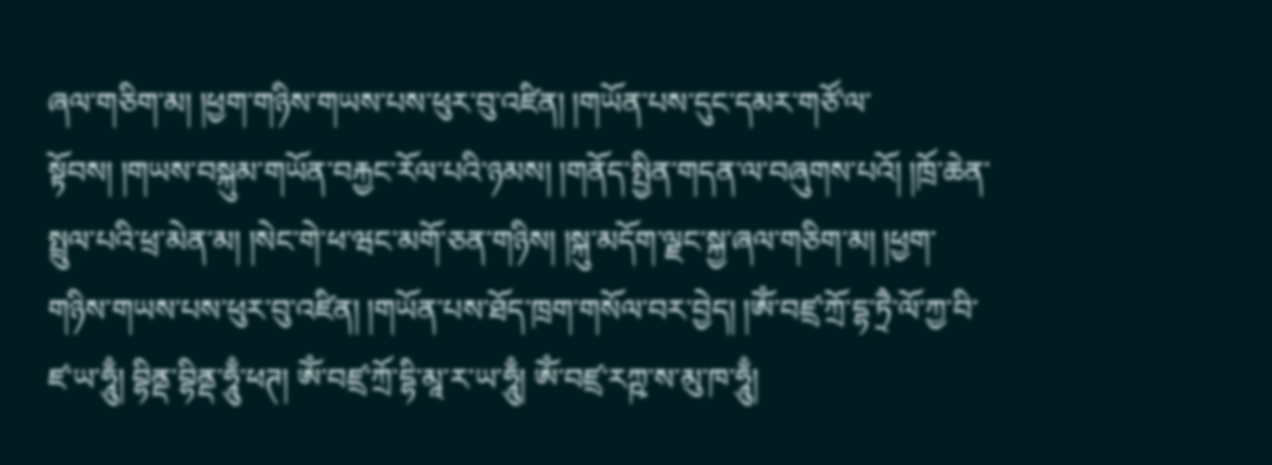ཞལ་གཅིག་མ། །ཕྱག་གཉིས་གཡས་པས་ཕུར་བུ་འཛིན། །གཡོན་པས་དུང་དམར་གཙོ་ལ་སྟོབས། །གཡས་བསྐུམ་གཡོན་བརྐྱང་རོལ་པའི་ཉམས། །གནོད་སྤྱིན་གདན་ལ་བཞུགས་པའོ། །ཁྲོ་ཆེན་སྤྲུལ་པའི་ཕྲ་མེན་མ། །སེང་གེ་ཕ་ཝང་མགོ་ཅན་གཉིས། །སྐུ་མདོག་ལྗང་སྐྱ་ཞལ་གཅིག་མ། །ཕྱག་གཉིས་གཡས་པས་ཕུར་བུ་འཛིན། །གཡོན་པས་ཐོད་ཁྲག་གསོལ་བར་བྱེད། །ཨོཾ་བཛྲ་ཀྲོ་དྷ་ཏྲཻ་ལོ་ཀྱ་བི་ཛ་ཡ་ཧཱུྃ། བྷིནྡ་བྷིནྡ་ཧཱུྃ་ཕཊ། ཨོཾ་བཛྲ་ཀྲོ་དྷི་མཱ་ར་ཡ་ཧཱུྃ། ཨོཾ་བཛྲ་རཀྵ་ས་མུ་ཁ་ཧཱུྃ།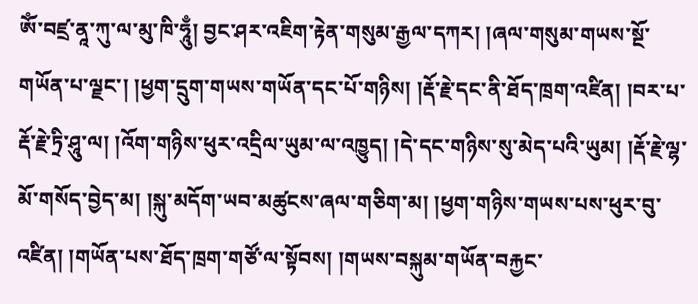ཨོཾ་བཛྲ་ནཱ་ཀུ་ལ་མུ་ཁི་ཧཱུྃ། བྱང་ཤར་འཇིག་རྟེན་གསུམ་རྒྱལ་དཀར། །ཞལ་གསུམ་གཡས་སྔོ་གཡོན་པ་ལྗང་། །ཕྱག་དྲུག་གཡས་གཡོན་དང་པོ་གཉིས། །རྡོ་རྗེ་དང་ནི་ཐོད་ཁྲག་འཛིན། །བར་པ་རྡོ་རྗེ་ཏྲི་ཤཱུ་ལ། །འོག་གཉིས་ཕུར་འདྲིལ་ཡུམ་ལ་འཁྱུད། །དེ་དང་གཉིས་སུ་མེད་པའི་ཡུམ། །རྡོ་རྗེ་ལྷ་མོ་གསོད་བྱེད་མ། །སྐུ་མདོག་ཡབ་མཚུངས་ཞལ་གཅིག་མ། །ཕྱག་གཉིས་གཡས་པས་ཕུར་བུ་འཛིན། །གཡོན་པས་ཐོད་ཁྲག་གཙོ་ལ་སྟོབས། །གཡས་བསྐུམ་གཡོན་བརྐྱང་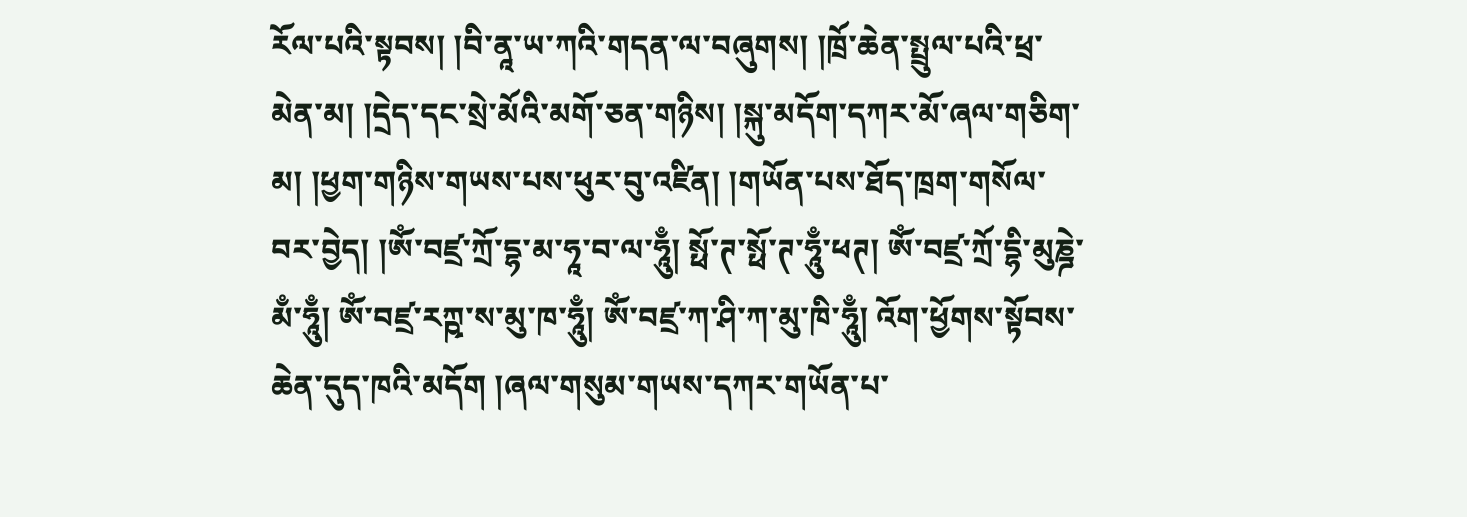རོལ་པའི་སྟབས། །བི་ནཱ་ཡ་ཀའི་གདན་ལ་བཞུགས། །ཁྲོ་ཆེན་སྤྲུལ་པའི་ཕྲ་མེན་མ། །དྲེད་དང་སྲེ་མོའི་མགོ་ཅན་གཉིས། །སྐུ་མདོག་དཀར་མོ་ཞལ་གཅིག་མ། །ཕྱག་གཉིས་གཡས་པས་ཕུར་བུ་འཛིན། །གཡོན་པས་ཐོད་ཁྲག་གསོལ་བར་བྱེད། །ཨོཾ་བཛྲ་ཀྲོ་དྷ་མ་ཧཱ་བ་ལ་ཧཱུྃ། སྥོ་ཊ་སྥོ་ཊ་ཧཱུྃ་ཕཊ། ཨོཾ་བཛྲ་ཀྲོ་དྷི་མུཎྜེ་མྃ་ཧཱུྃ། ཨོཾ་བཛྲ་རཀྵ་ས་མུ་ཁ་ཧཱུྃ། ཨོཾ་བཛྲ་ཀ་ཤི་ཀ་མུ་ཁི་ཧཱུྃ། འོག་ཕྱོགས་སྟོབས་ཆེན་དུད་ཁའི་མདོག །ཞལ་གསུམ་གཡས་དཀར་གཡོན་པ་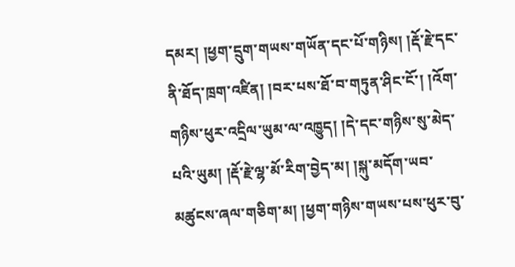དམར། །ཕྱག་དྲུག་གཡས་གཡོན་དང་པོ་གཉིས། །རྡོ་རྗེ་དང་ནི་ཐོད་ཁྲག་འཛིན། །བར་པས་ཐོ་བ་གཏུན་ཤིང་ངོ་། །འོག་གཉིས་ཕུར་འདྲིལ་ཡུམ་ལ་འཁྱུད། །དེ་དང་གཉིས་སུ་མེད་པའི་ཡུམ། །རྡོ་རྗེ་ལྷ་མོ་རིག་བྱེད་མ། །སྐུ་མདོག་ཡབ་མཚུངས་ཞལ་གཅིག་མ། །ཕྱག་གཉིས་གཡས་པས་ཕུར་བུ་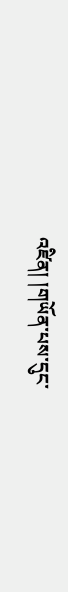འཛིན། །གཡོན་པས་དུང་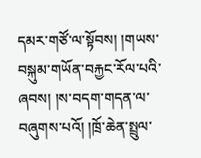དམར་གཙོ་ལ་སྟོབས། །གཡས་བསྐུམ་གཡོན་བརྐྱང་རོལ་པའི་ཞབས། །ས་བདག་གདན་ལ་བཞུགས་པའོ། །ཁྲོ་ཆེན་སྤྲུལ་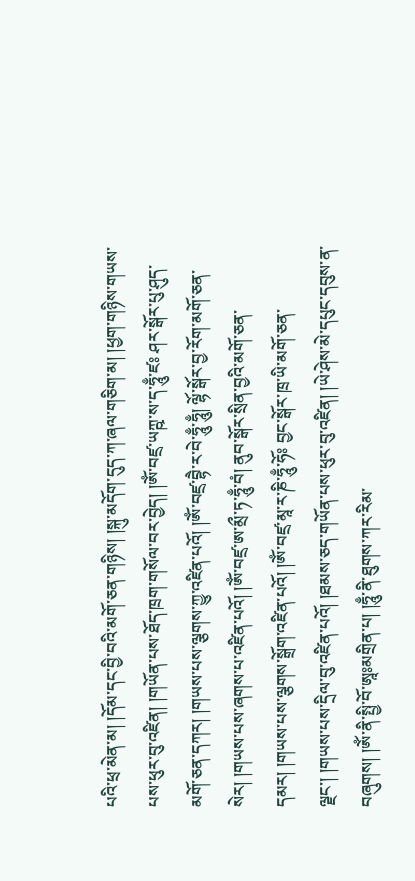པའི་ཕྲ་མེན་མ། །དོམ་དང་བྱི་བའི་མགོ་ཅན་གཉིས། །སྐུ་མདོག་དུད་ཀ་ཞལ་གཅིག་མ། །ཕྱག་གཉིས་གཡས་པས་ཕུར་བུ་འཛིན། །གཡོན་པས་ཐོད་ཁྲག་གསོལ་བར་བྱེད། །ཨོཾ་བཛྲ་ཡཀྵ་ས་ད་ཧཱུྃ་ཛཿ ཤར་སྒོར་པུ་ཤུད་མགོ་ཅན་དཀར། །གཡས་པས་ལྕགས་ཀྱུ་འཛིན་པའོ། །ཨོཾ་བཛྲ་བྷཻ་ར་བེ་ཧཱུྃ་ཧཱུྃ། ལྷོ་སྒོར་བྱ་རོག་མགོ་ཅན་སེར། །གཡས་པས་ཞགས་པ་འཛིན་པའོ། །ཨོཾ་བཛྲ་ཨ་མྲྀ་ཏ་ཧཱུྃ་བཾ། ནུབ་སྒོར་སྲིན་བྱའི་མགོ་ཅན་དམར། །གཡས་པས་ལྕགས་སྒྲོག་འཛིན་པའོ། །ཨོཾ་བཛྲ་མཱ་ར་ཎི་ཧཱུྃ་ཧོཿ བྱང་སྒོར་ཁྲ་ཡི་མགོ་ཅན་ལྗང་། །གཡས་པས་དྲིལ་བུ་འཛིན་པའོ། །ཐམས་ཅད་གཡོན་པས་ཕུར་བུ་འཛིན། །ཡེ་ཤེས་མེ་དཔུང་དབུས་ན་བཞུགས། །ཨོཾ་ནི་སྤྱི་བོ་ཨཱཿམགྲིན་པ། །ཧཱུྃ་ནི་ཐུགས་ཀར་རིམ་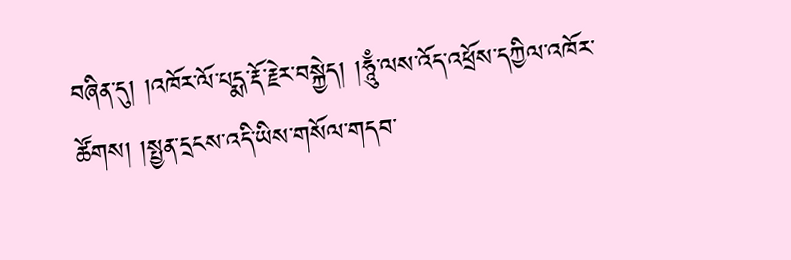བཞིན་དུ། །འཁོར་ལོ་པདྨ་རྡོ་རྗེར་བསྐྱེད། །ཧཱུྃ་ལས་འོད་འཕྲོས་དཀྱིལ་འཁོར་ཚོགས། །སྤྱན་དྲངས་འདི་ཡིས་གསོལ་གདབ་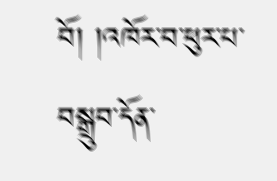བོ། །འཁོར་བ་ཕུར་པ་བསྒྲུབ་དོན་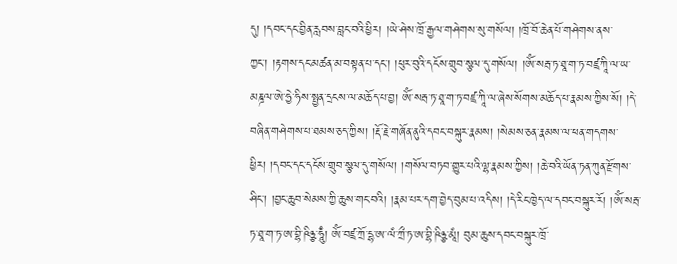དུ། །དབང་དང་བྱིན་རླབས་བླང་བའི་ཕྱིར། །ཡེ་ཤེས་ཁྲོ་རྒྱལ་གཤེགས་སུ་གསོལ། །ཁྲོ་བོ་ཆེན་པོ་གཤེགས་ནས་ཀྱང་། །རྟགས་དང་མཚན་མ་བསྟན་པ་དང་། །ཕུར་བུའི་དངོས་གྲུབ་སྩལ་དུ་གསོལ། །ཨོཾ་སརྦ་ཏ་ཐཱ་ག་ཏ་བཛྲ་ཀཱི་ལ་ཡ་མཎྜལ་ཨེ་ཧྱེ་ཧིས་སྤྱན་དྲངས་ལ་མཆོད་པ་བྱ། ཨོཾ་སརྦ་ཏ་ཐཱ་ག་ཏ་བཛྲ་ཀཱི་ལ་ཞེས་སོགས་མཆོད་པ་རྣམས་ཀྱིས་སོ། །དེ་བཞིན་གཤེགས་པ་ཐམས་ཅད་ཀྱིས། །རྡོ་རྗེ་གཞོན་ནུའི་དབང་བསྐུར་རྣམས། །སེམས་ཅན་རྣམས་ལ་ཕན་གདགས་ཕྱིར། །དབང་དང་དངོས་གྲུབ་སྩལ་དུ་གསོལ། །གསོལ་བཏབ་གྱུར་པའི་ལྷ་རྣམས་ཀྱིས། །ཆེ་བའི་ཡོན་ཏན་ཀུན་རྫོགས་ཤིང་། །བྱང་ཆུབ་སེམས་ཀྱི་ཆུས་གང་བའི། །རྣམ་པར་དག་བྱེད་བུམ་པ་འདིས། །དེ་རིང་ཁྱེད་ལ་དབང་བསྐུར་རོ། །ཨོཾ་སརྦ་ཏ་ཐཱ་ག་ཏ་ཨ་བྷི་ཥིཉྩ་ཧཱུྃ། ཨོཾ་བཛྲ་ཀྲོ་དྷ་ཨ་ལཾ་ཀྲྀ་ཏ་ཨ་བྷི་ཥིཉྩ་མཱཾ། བུམ་ཆུས་དབང་བསྐུར་ཁྲོ་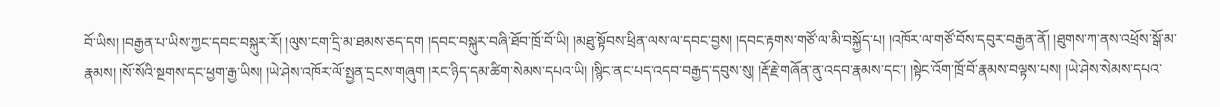བོ་ཡིས། །བརྒྱན་པ་ཡིས་ཀྱང་དབང་བསྐུར་རོ། །ལུས་ངག་དྲི་མ་ཐམས་ཅད་དག །དབང་བསྐུར་བཞི་ཐོབ་ཁྲོ་བོ་ཡི། །མཐུ་སྟོབས་ཕྲིན་ལས་ལ་དབང་བྱས། །དབང་རྟགས་གཙོ་ལ་མི་བསྐྱོད་པ། །འཁོར་ལ་གཙོ་བོས་དབུར་བརྒྱན་ནོ། །ཐུགས་ཀ་ནས་འཕྲོས་སྒོ་མ་རྣམས། །སོ་སོའི་སྔགས་དང་ཕྱག་རྒྱ་ཡིས། །ཡེ་ཤེས་འཁོར་ལོ་སྤྱན་དྲངས་གཞུག །རང་ཉིད་དམ་ཚིག་སེམས་དཔའ་ཡི། །སྙིང་ནང་པད་འདབ་བརྒྱད་དབུས་སུ། །རྡོ་རྗེ་གཞོན་ནུ་འདབ་རྣམས་དང་། །སྟེང་འོག་ཁྲོ་བོ་རྣམས་བལྟས་པས། །ཡེ་ཤེས་སེམས་དཔའ་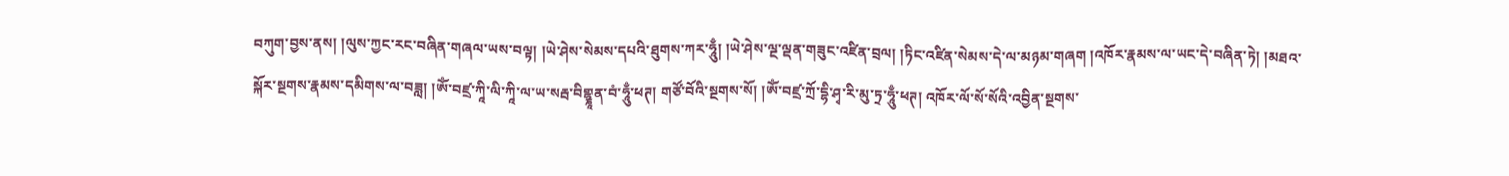བཀུག་བྱས་ནས། །ལུས་ཀྱང་རང་བཞིན་གཞལ་ཡས་བལྟ། །ཡེ་ཤེས་སེམས་དཔའི་ཐུགས་ཀར་ཧཱུྃ། །ཡེ་ཤེས་ལྔ་ལྡན་གཟུང་འཛིན་བྲལ། །ཏིང་འཛིན་སེམས་དེ་ལ་མཉམ་གཞག །འཁོར་རྣམས་ལ་ཡང་དེ་བཞིན་ཏེ། །མཐའ་སྐོར་སྔགས་རྣམས་དམིགས་ལ་བཟླ། །ཨོཾ་བཛྲ་ཀཱི་ལི་ཀཱི་ལ་ཡ་སརྦ་བིགྷྣཱན་བཾ་ཧཱུྃ་ཕཊ། གཙོ་བོའི་སྔགས་སོ། །ཨོཾ་བཛྲ་ཀྲོ་དྷི་ཤྭ་རི་མུ་ཏྲ་ཧཱུྃ་ཕཊ། འཁོར་ལོ་སོ་སོའི་འབྱིན་སྔགས་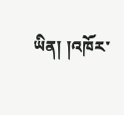ཡིན། །འཁོར་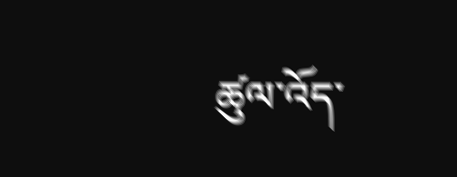ཚུལ་འོད་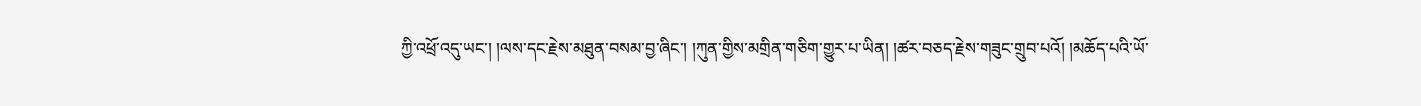ཀྱི་འཕྲོ་འདུ་ཡང་། །ལས་དང་རྗེས་མཐུན་བསམ་བྱ་ཞིང་། །ཀུན་གྱིས་མགྲིན་གཅིག་གྱུར་པ་ཡིན། །ཚར་བཅད་རྗེས་གཟུང་གྲུབ་པའོ། །མཆོད་པའི་ཡོ་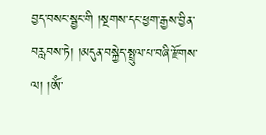བྱད་བསང་སྦྱང་གི །སྔགས་དང་ཕྱག་རྒྱས་བྱིན་བརླབས་ཏེ། །མདུན་བསྐྱེད་སྤྲུལ་པ་བཞི་རྫོགས་ལ། །ཨོཾ་